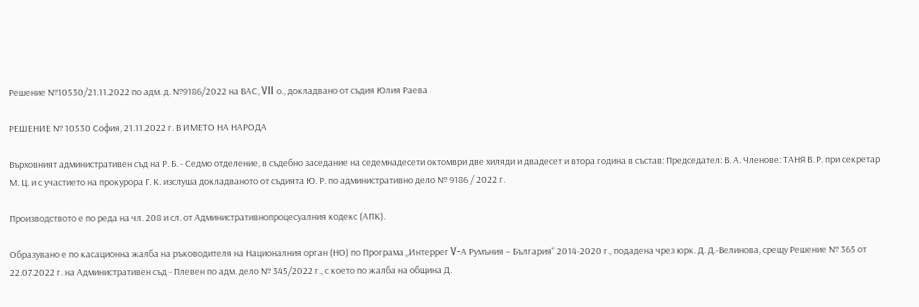Решение №10530/21.11.2022 по адм. д. №9186/2022 на ВАС, VII о., докладвано от съдия Юлия Раева

РЕШЕНИЕ № 10530 София, 21.11.2022 г. В ИМЕТО НА НАРОДА

Върховният административен съд на Р. Б. - Седмо отделение, в съдебно заседание на седемнадесети октомври две хиляди и двадесет и втора година в състав: Председател: В. А. Членове: ТАНЯ В. Р. при секретар М. Ц. и с участието на прокурора Г. К. изслуша докладваното от съдията Ю. Р. по административно дело № 9186 / 2022 г.

Производството е по реда на чл. 208 и сл. от Административнопроцесуалния кодекс (АПК).

Образувано е по касационна жалба на ръководителя на Националния орган (НО) по Програма „Интеррег V-А Румъния – България“ 2014-2020 г., подадена чрез юрк. Д. Д.-Велинова, срещу Решение № 365 от 22.07.2022 г. на Административен съд - Плевен по адм. дело № 345/2022 г., с което по жалба на община Д.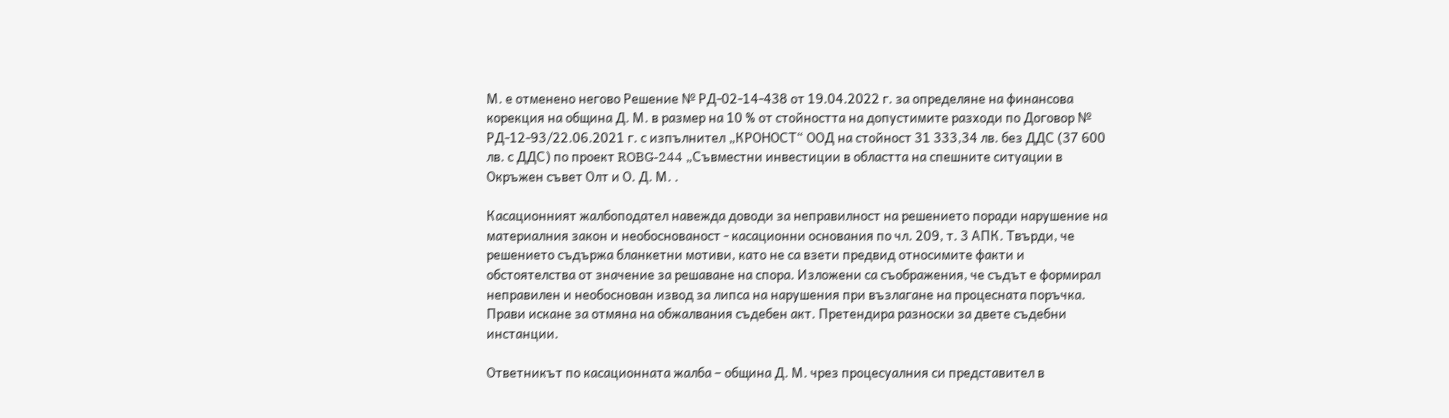М. е отменено негово Решение № РД-02-14-438 от 19.04.2022 г. за определяне на финансова корекция на община Д. М. в размер на 10 % от стойността на допустимите разходи по Договор № РД-12-93/22.06.2021 г. с изпълнител „КРОНОСТ“ ООД на стойност 31 333,34 лв. без ДДС (37 600 лв. с ДДС) по проект ROBG-244 „Съвместни инвестиции в областта на спешните ситуации в Окръжен съвет Олт и О. Д. М. .

Касационният жалбоподател навежда доводи за неправилност на решението поради нарушение на материалния закон и необоснованост - касационни основания по чл. 209, т. 3 АПК. Твърди, че решението съдържа бланкетни мотиви, като не са взети предвид относимите факти и обстоятелства от значение за решаване на спора. Изложени са съображения, че съдът е формирал неправилен и необоснован извод за липса на нарушения при възлагане на процесната поръчка. Прави искане за отмяна на обжалвания съдебен акт. Претендира разноски за двете съдебни инстанции.

Ответникът по касационната жалба – община Д. М. чрез процесуалния си представител в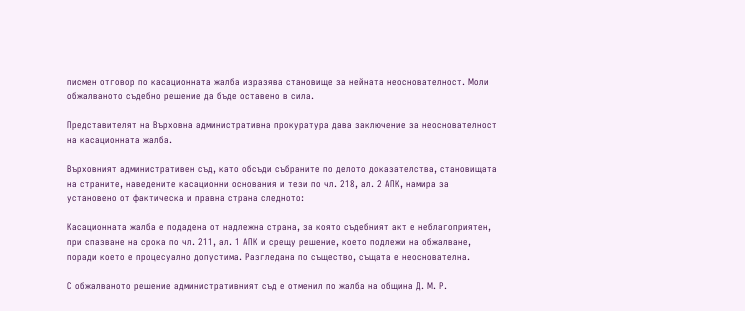писмен отговор по касационната жалба изразява становище за нейната неоснователност. Моли обжалваното съдебно решение да бъде оставено в сила.

Представителят на Върховна административна прокуратура дава заключение за неоснователност на касационната жалба.

Върховният административен съд, като обсъди събраните по делото доказателства, становищата на страните, наведените касационни основания и тези по чл. 218, ал. 2 АПК, намира за установено от фактическа и правна страна следното:

Касационната жалба е подадена от надлежна страна, за която съдебният акт е неблагоприятен, при спазване на срока по чл. 211, ал. 1 АПК и срещу решение, което подлежи на обжалване, поради което е процесуално допустима. Разгледана по същество, същата е неоснователна.

С обжалваното решение административният съд е отменил по жалба на община Д. М. Р.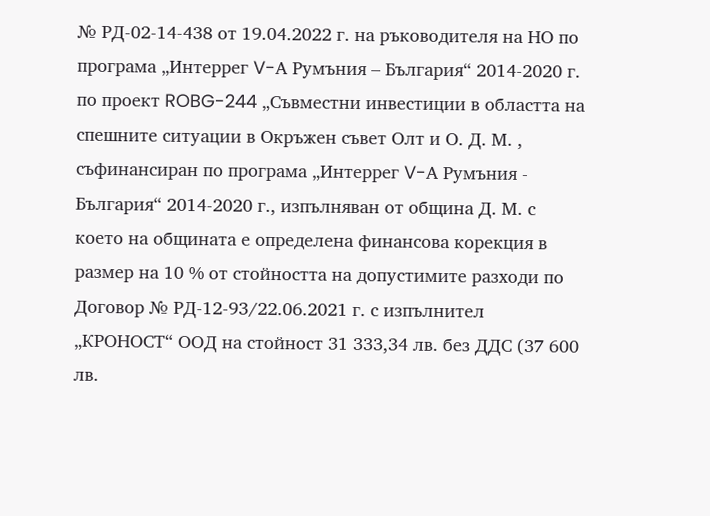№ РД-02-14-438 от 19.04.2022 г. на ръководителя на НО по програма „Интеррег V-А Румъния – България“ 2014-2020 г. по проект ROBG-244 „Съвместни инвестиции в областта на спешните ситуации в Окръжен съвет Олт и О. Д. М. , съфинансиран по програма „Интеррег V-А Румъния - България“ 2014-2020 г., изпълняван от община Д. М. с което на общината е определена финансова корекция в размер на 10 % от стойността на допустимите разходи по Договор № РД-12-93/22.06.2021 г. с изпълнител „КРОНОСТ“ ООД на стойност 31 333,34 лв. без ДДС (37 600 лв.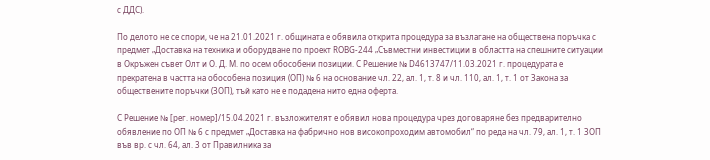с ДДС).

По делото не се спори, че на 21.01.2021 г. общината е обявила открита процедура за възлагане на обществена поръчка с предмет „Доставка на техника и оборудване по проект ROBG-244 „Съвместни инвестиции в областта на спешните ситуации в Окръжен съвет Олт и О. Д. М. по осем обособени позиции. С Решение № D4613747/11.03.2021 г. процедурата е прекратена в частта на обособена позиция (ОП) № 6 на основание чл. 22, ал. 1, т. 8 и чл. 110, ал. 1, т. 1 от Закона за обществените поръчки (ЗОП), тъй като не е подадена нито една оферта.

С Решение № [рег. номер]/15.04.2021 г. възложителят е обявил нова процедура чрез договаряне без предварително обявление по ОП № 6 с предмет „Доставка на фабрично нов високопроходим автомобил“ по реда на чл. 79, ал. 1, т. 1 ЗОП във вр. с чл. 64, ал. 3 от Правилника за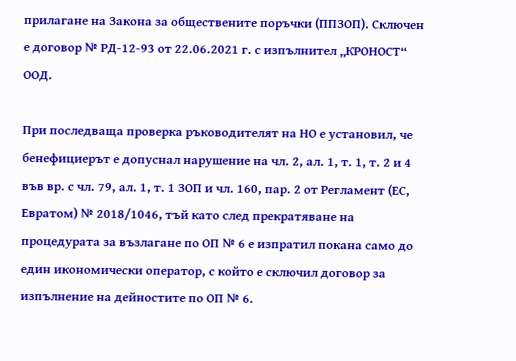прилагане на Закона за обществените поръчки (ППЗОП). Сключен е договор № РД-12-93 от 22.06.2021 г. с изпълнител „КРОНОСТ“ ООД.

При последваща проверка ръководителят на НО е установил, че бенефициерът е допуснал нарушение на чл. 2, ал. 1, т. 1, т. 2 и 4 във вр. с чл. 79, ал. 1, т. 1 ЗОП и чл. 160, пар. 2 от Регламент (ЕС, Евратом) № 2018/1046, тъй като след прекратяване на процедурата за възлагане по ОП № 6 е изпратил покана само до един икономически оператор, с който е сключил договор за изпълнение на дейностите по ОП № 6.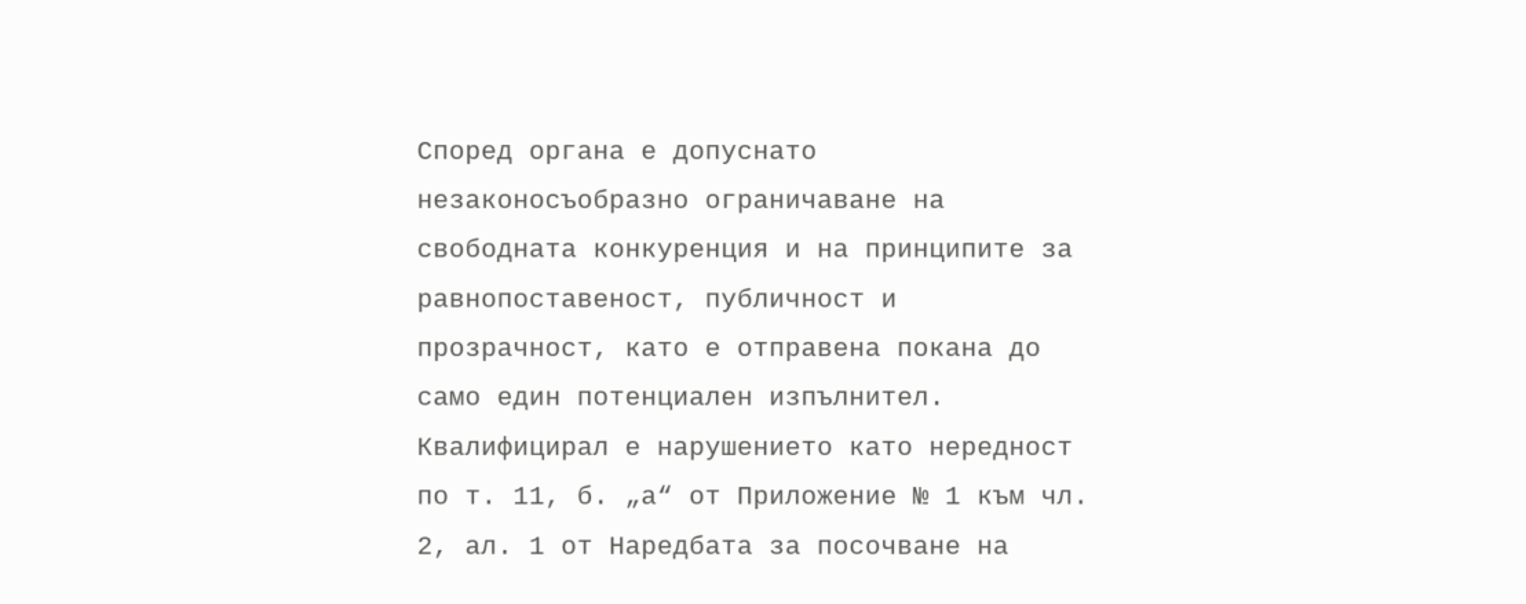Според органа е допуснато незаконосъобразно ограничаване на свободната конкуренция и на принципите за равнопоставеност, публичност и прозрачност, като е отправена покана до само един потенциален изпълнител. Квалифицирал е нарушението като нередност по т. 11, б. „а“ от Приложение № 1 към чл. 2, ал. 1 от Наредбата за посочване на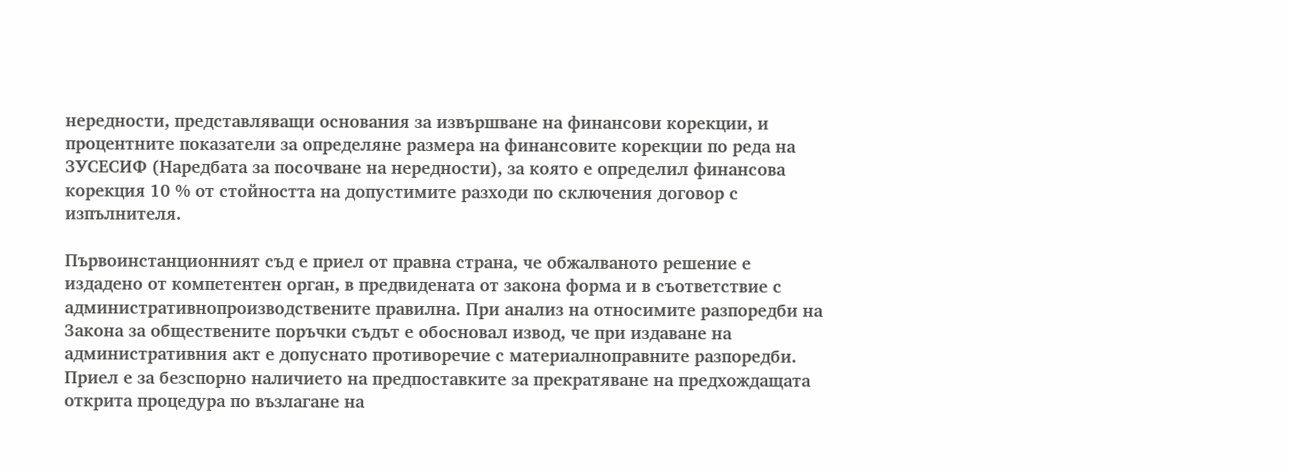нередности, представляващи основания за извършване на финансови корекции, и процентните показатели за определяне размера на финансовите корекции по реда на ЗУСЕСИФ (Наредбата за посочване на нередности), за която е определил финансова корекция 10 % от стойността на допустимите разходи по сключения договор с изпълнителя.

Първоинстанционният съд е приел от правна страна, че обжалваното решение е издадено от компетентен орган, в предвидената от закона форма и в съответствие с административнопроизводствените правилна. При анализ на относимите разпоредби на Закона за обществените поръчки съдът е обосновал извод, че при издаване на административния акт е допуснато противоречие с материалноправните разпоредби. Приел е за безспорно наличието на предпоставките за прекратяване на предхождащата открита процедура по възлагане на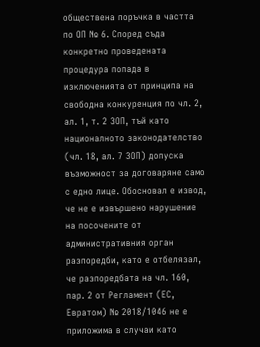обществена поръчка в частта по ОП № 6. Според съда конкретно проведената процедура попада в изключенията от принципа на свободна конкуренция по чл. 2, ал. 1, т. 2 ЗОП, тъй като националното законодателство (чл. 18, ал. 7 ЗОП) допуска възможност за договаряне само с едно лице. Обосновал е извод, че не е извършено нарушение на посочените от административния орган разпоредби, като е отбелязал, че разпоредбата на чл. 160, пар. 2 от Регламент (ЕС, Евратом) № 2018/1046 не е приложима в случаи като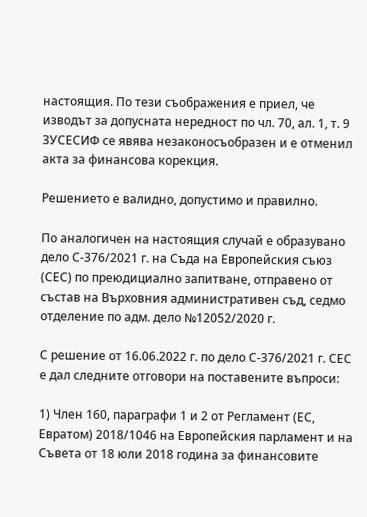настоящия. По тези съображения е приел, че изводът за допусната нередност по чл. 70, ал. 1, т. 9 ЗУСЕСИФ се явява незаконосъобразен и е отменил акта за финансова корекция.

Решението е валидно, допустимо и правилно.

По аналогичен на настоящия случай е образувано дело С-376/2021 г. на Съда на Европейския съюз (СЕС) по преюдициално запитване, отправено от състав на Върховния административен съд, седмо отделение по адм. дело №12052/2020 г.

С решение от 16.06.2022 г. по дело С-376/2021 г. СЕС е дал следните отговори на поставените въпроси:

1) Член 160, параграфи 1 и 2 от Регламент (ЕС, Евратом) 2018/1046 на Европейския парламент и на Съвета от 18 юли 2018 година за финансовите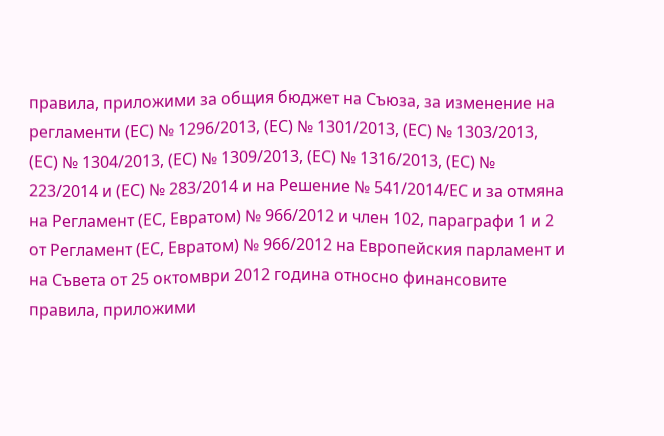правила, приложими за общия бюджет на Съюза, за изменение на регламенти (ЕС) № 1296/2013, (ЕС) № 1301/2013, (ЕС) № 1303/2013, (ЕС) № 1304/2013, (ЕС) № 1309/2013, (ЕС) № 1316/2013, (ЕС) № 223/2014 и (ЕС) № 283/2014 и на Решение № 541/2014/ЕС и за отмяна на Регламент (ЕС, Евратом) № 966/2012 и член 102, параграфи 1 и 2 от Регламент (ЕС, Евратом) № 966/2012 на Европейския парламент и на Съвета от 25 октомври 2012 година относно финансовите правила, приложими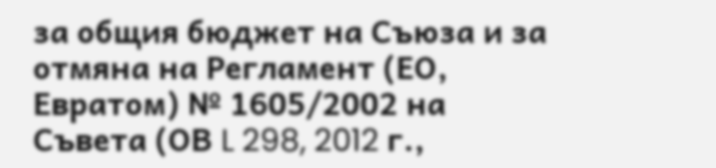за общия бюджет на Съюза и за отмяна на Регламент (ЕО, Евратом) № 1605/2002 на Съвета (ОВ L 298, 2012 г.,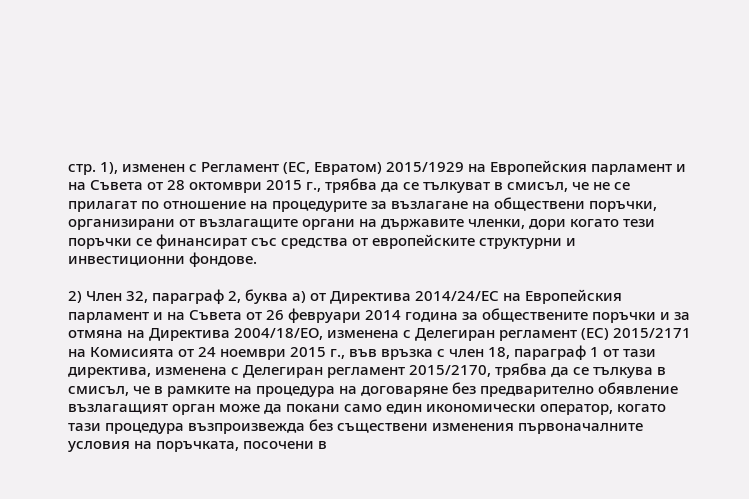стр. 1), изменен с Регламент (ЕС, Евратом) 2015/1929 на Европейския парламент и на Съвета от 28 октомври 2015 г., трябва да се тълкуват в смисъл, че не се прилагат по отношение на процедурите за възлагане на обществени поръчки, организирани от възлагащите органи на държавите членки, дори когато тези поръчки се финансират със средства от европейските структурни и инвестиционни фондове.

2) Член 32, параграф 2, буква а) от Директива 2014/24/ЕС на Европейския парламент и на Съвета от 26 февруари 2014 година за обществените поръчки и за отмяна на Директива 2004/18/ЕО, изменена с Делегиран регламент (ЕС) 2015/2171 на Комисията от 24 ноември 2015 г., във връзка с член 18, параграф 1 от тази директива, изменена с Делегиран регламент 2015/2170, трябва да се тълкува в смисъл, че в рамките на процедура на договаряне без предварително обявление възлагащият орган може да покани само един икономически оператор, когато тази процедура възпроизвежда без съществени изменения първоначалните условия на поръчката, посочени в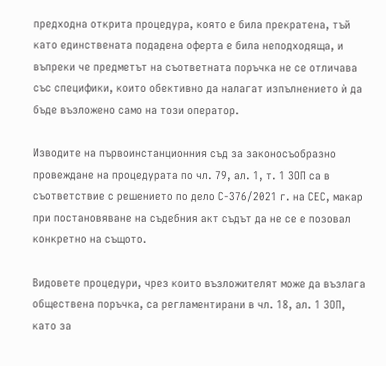предходна открита процедура, която е била прекратена, тъй като единствената подадена оферта е била неподходяща, и въпреки че предметът на съответната поръчка не се отличава със специфики, които обективно да налагат изпълнението ѝ да бъде възложено само на този оператор.

Изводите на първоинстанционния съд за законосъобразно провеждане на процедурата по чл. 79, ал. 1, т. 1 ЗОП са в съответствие с решението по дело С-376/2021 г. на СЕС, макар при постановяване на съдебния акт съдът да не се е позовал конкретно на същото.

Видовете процедури, чрез които възложителят може да възлага обществена поръчка, са регламентирани в чл. 18, ал. 1 ЗОП, като за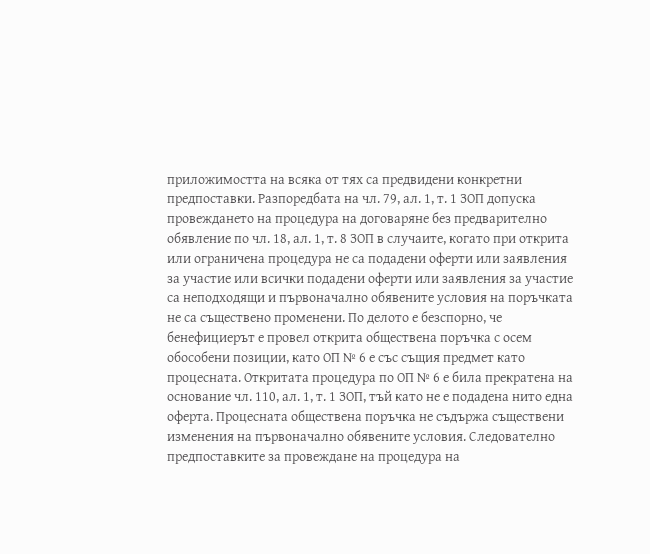приложимостта на всяка от тях са предвидени конкретни предпоставки. Разпоредбата на чл. 79, ал. 1, т. 1 ЗОП допуска провеждането на процедура на договаряне без предварително обявление по чл. 18, ал. 1, т. 8 ЗОП в случаите, когато при открита или ограничена процедура не са подадени оферти или заявления за участие или всички подадени оферти или заявления за участие са неподходящи и първоначално обявените условия на поръчката не са съществено променени. По делото е безспорно, че бенефициерът е провел открита обществена поръчка с осем обособени позиции, като ОП № 6 е със същия предмет като процесната. Откритата процедура по ОП № 6 е била прекратена на основание чл. 110, ал. 1, т. 1 ЗОП, тъй като не е подадена нито една оферта. Процесната обществена поръчка не съдържа съществени изменения на първоначално обявените условия. Следователно предпоставките за провеждане на процедура на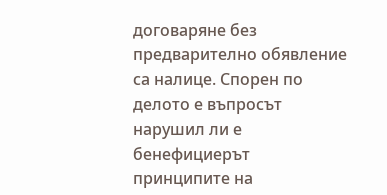договаряне без предварително обявление са налице. Спорен по делото е въпросът нарушил ли е бенефициерът принципите на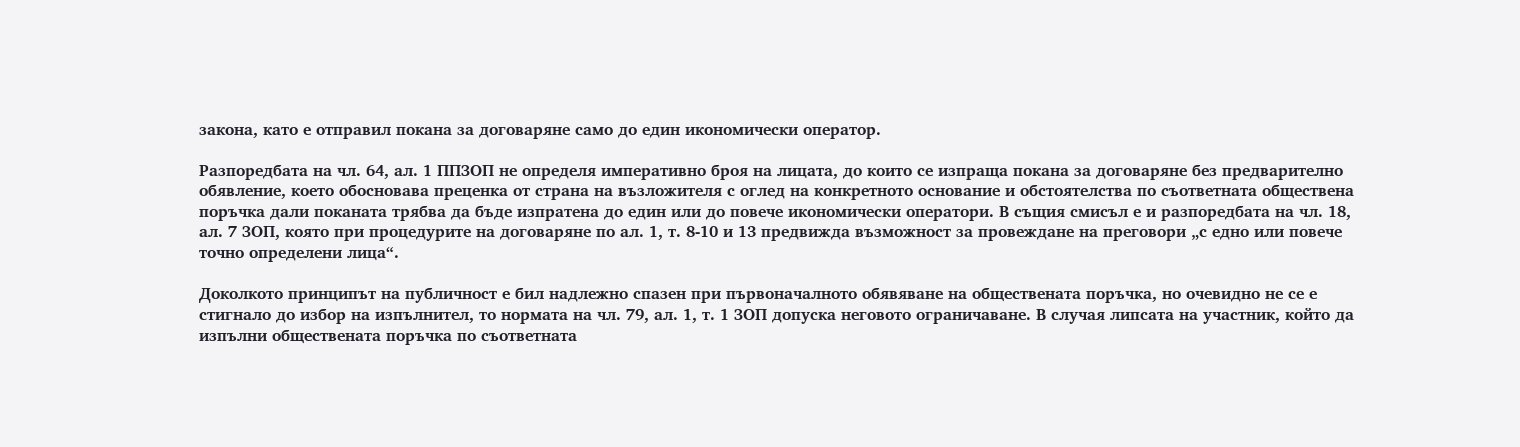закона, като е отправил покана за договаряне само до един икономически оператор.

Разпоредбата на чл. 64, ал. 1 ППЗОП не определя императивно броя на лицата, до които се изпраща покана за договаряне без предварително обявление, което обосновава преценка от страна на възложителя с оглед на конкретното основание и обстоятелства по съответната обществена поръчка дали поканата трябва да бъде изпратена до един или до повече икономически оператори. В същия смисъл е и разпоредбата на чл. 18, ал. 7 ЗОП, която при процедурите на договаряне по ал. 1, т. 8-10 и 13 предвижда възможност за провеждане на преговори „с едно или повече точно определени лица“.

Доколкото принципът на публичност е бил надлежно спазен при първоначалното обявяване на обществената поръчка, но очевидно не се е стигнало до избор на изпълнител, то нормата на чл. 79, ал. 1, т. 1 ЗОП допуска неговото ограничаване. В случая липсата на участник, който да изпълни обществената поръчка по съответната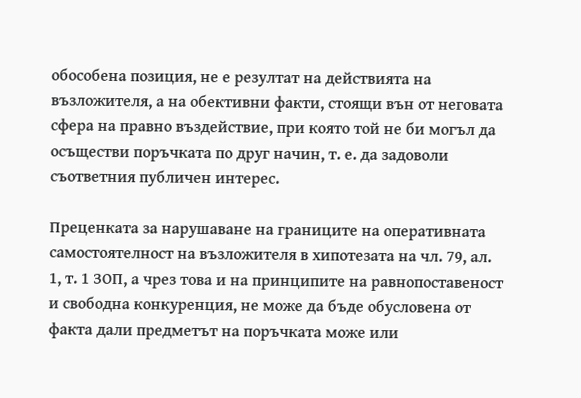обособена позиция, не е резултат на действията на възложителя, а на обективни факти, стоящи вън от неговата сфера на правно въздействие, при която той не би могъл да осъществи поръчката по друг начин, т. е. да задоволи съответния публичен интерес.

Преценката за нарушаване на границите на оперативната самостоятелност на възложителя в хипотезата на чл. 79, ал. 1, т. 1 ЗОП, а чрез това и на принципите на равнопоставеност и свободна конкуренция, не може да бъде обусловена от факта дали предметът на поръчката може или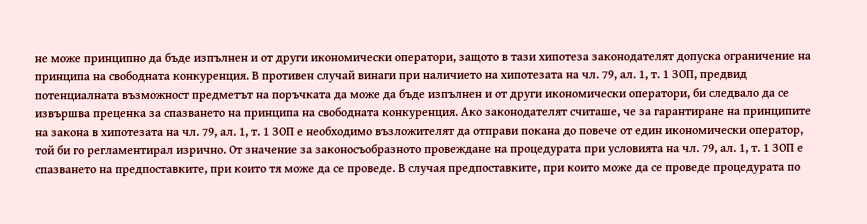не може принципно да бъде изпълнен и от други икономически оператори, защото в тази хипотеза законодателят допуска ограничение на принципа на свободната конкуренция. В противен случай винаги при наличието на хипотезата на чл. 79, ал. 1, т. 1 ЗОП, предвид потенциалната възможност предметът на поръчката да може да бъде изпълнен и от други икономически оператори, би следвало да се извършва преценка за спазването на принципа на свободната конкуренция. Ако законодателят считаше, че за гарантиране на принципите на закона в хипотезата на чл. 79, ал. 1, т. 1 ЗОП е необходимо възложителят да отправи покана до повече от един икономически оператор, той би го регламентирал изрично. От значение за законосъобразното провеждане на процедурата при условията на чл. 79, ал. 1, т. 1 ЗОП е спазването на предпоставките, при които тя може да се проведе. В случая предпоставките, при които може да се проведе процедурата по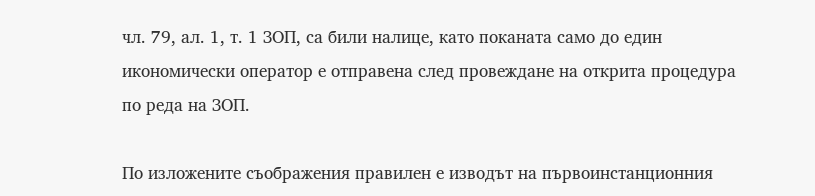чл. 79, ал. 1, т. 1 ЗОП, са били налице, като поканата само до един икономически оператор е отправена след провеждане на открита процедура по реда на ЗОП.

По изложените съображения правилен е изводът на първоинстанционния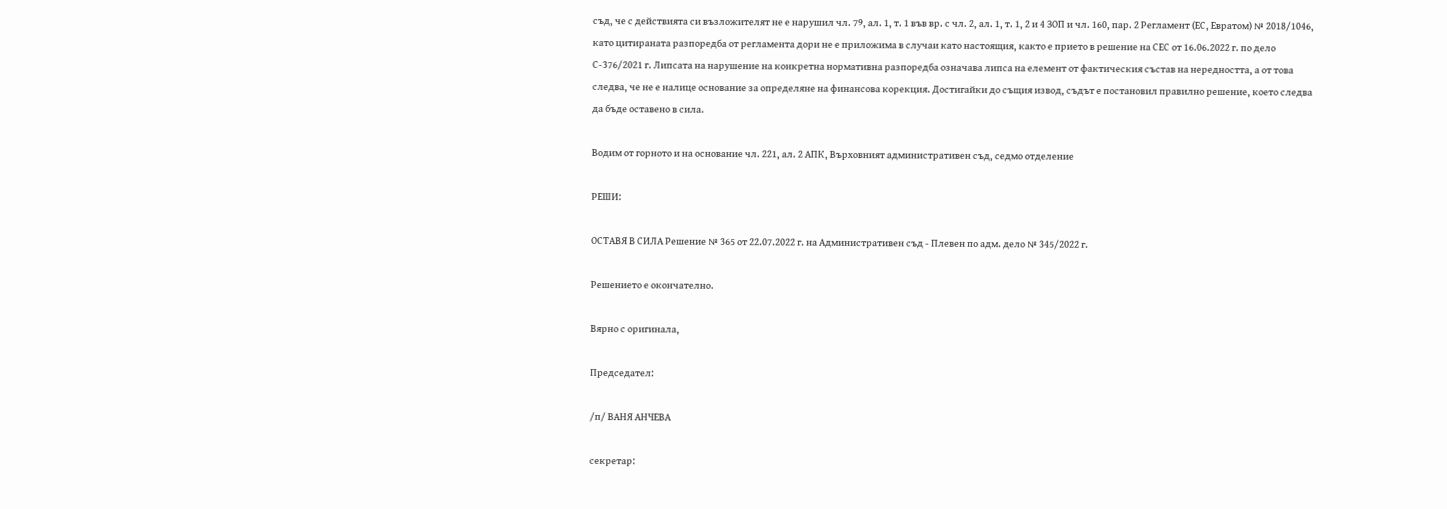съд, че с действията си възложителят не е нарушил чл. 79, ал. 1, т. 1 във вр. с чл. 2, ал. 1, т. 1, 2 и 4 ЗОП и чл. 160, пар. 2 Регламент (ЕС, Евратом) № 2018/1046, като цитираната разпоредба от регламента дори не е приложима в случаи като настоящия, както е прието в решение на СЕС от 16.06.2022 г. по дело С-376/2021 г. Липсата на нарушение на конкретна нормативна разпоредба означава липса на елемент от фактическия състав на нередността, а от това следва, че не е налице основание за определяне на финансова корекция. Достигайки до същия извод, съдът е постановил правилно решение, което следва да бъде оставено в сила.

Водим от горното и на основание чл. 221, ал. 2 АПК, Върховният административен съд, седмо отделение

РЕШИ:

ОСТАВЯ В СИЛА Решение № 365 от 22.07.2022 г. на Административен съд - Плевен по адм. дело № 345/2022 г.

Решението е окончателно.

Вярно с оригинала,

Председател:

/п/ ВАНЯ АНЧЕВА

секретар: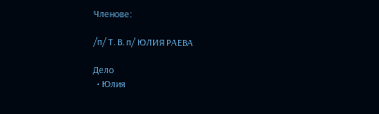Членове:

/п/ Т. В. п/ ЮЛИЯ РАЕВА

Дело
  • Юлия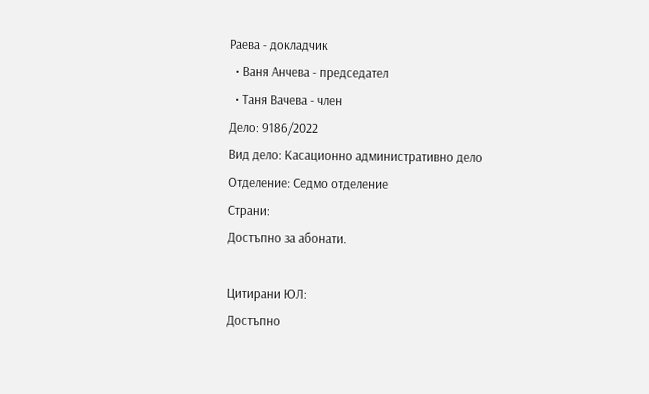Раева - докладчик
  • Ваня Анчева - председател
  • Таня Вачева - член
Дело: 9186/2022
Вид дело: Касационно административно дело
Отделение: Седмо отделение
Страни:
Достъпно за абонати.

Цитирани ЮЛ:
Достъпно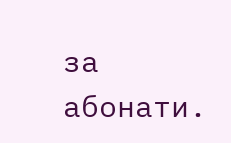за абонати.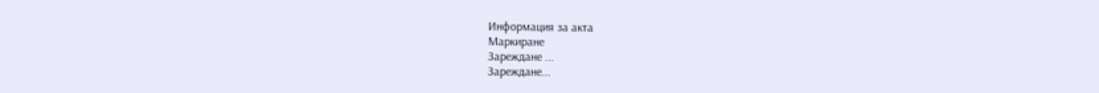Информация за акта
Маркиране
Зареждане ...
Зареждане...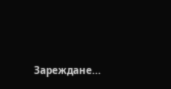Зареждане...